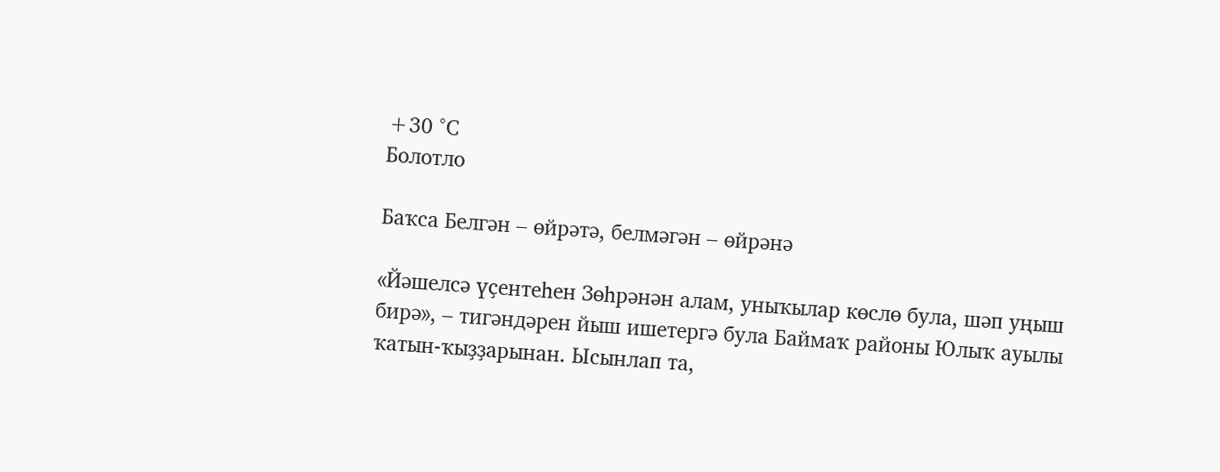+30 °С
Болотло

Баҡса Белгән – өйрәтә, белмәгән – өйрәнә

«Йәшелсә үҫентеһен Зөһрәнән алам, уныҡылар көслө була, шәп уңыш бирә», – тигәндәрен йыш ишетергә була Баймаҡ районы Юлыҡ ауылы ҡатын-ҡыҙҙарынан. Ысынлап та,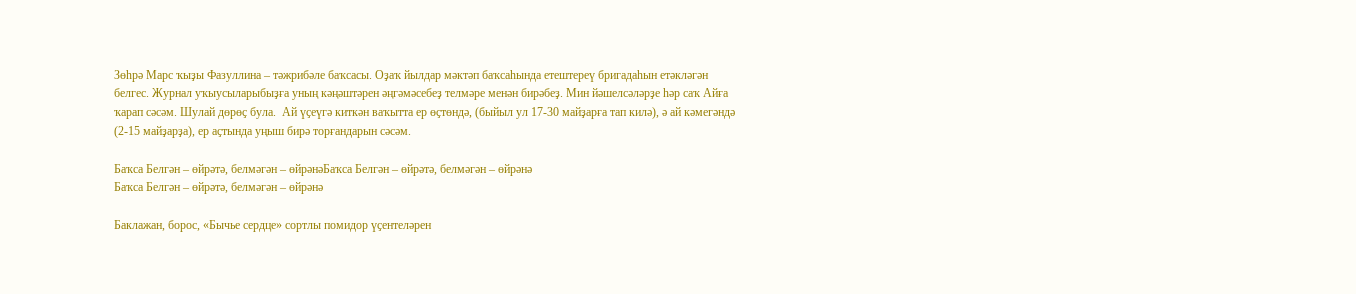Зөһрә Марс ҡыҙы Фазуллина – тәжрибәле баҡсасы. Оҙаҡ йылдар мәктәп баҡсаһында етештереү бригадаһын етәкләгән белгес. Журнал уҡыусыларыбыҙға уның кәңәштәрен әңгәмәсебеҙ телмәре менән бирәбеҙ. Мин йәшелсәләрҙе һәр саҡ Айға ҡарап сәсәм. Шулай дөрөҫ була.  Ай үҫеүгә киткән ваҡытта ер өҫтөндә, (быйыл ул 17-30 майҙарға тап килә), ә ай кәмегәндә (2-15 майҙарҙа), ер аҫтында уңыш бирә торғандарын сәсәм.

Баҡса Белгән – өйрәтә, белмәгән – өйрәнәБаҡса Белгән – өйрәтә, белмәгән – өйрәнә
Баҡса Белгән – өйрәтә, белмәгән – өйрәнә

Баклажан, борос, «Бычье сердце» сортлы помидор үҫентеләрен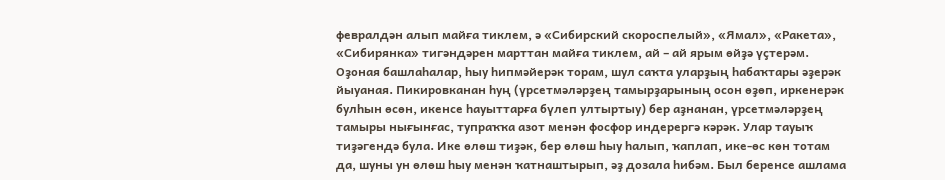февралдән алып майға тиклем, ә «Сибирский скороспелый», «Ямал», «Ракета», «Сибирянка» тигәндәрен марттан майға тиклем, ай – ай ярым өйҙә үҫтерәм. Оҙоная башлаһалар, һыу һипмәйерәк торам, шул саҡта уларҙың һабаҡтары әҙерәк йыуаная. Пикировканан һуң (үрсетмәләрҙең тамырҙарының осон өҙөп, иркенерәк булһын өсөн, икенсе һауыттарға бүлеп ултыртыу) бер аҙнанан, үрсетмәләрҙең тамыры нығынғас, тупраҡҡа азот менән фосфор индерергә кәрәк. Улар тауыҡ тиҙәгендә була. Ике өлөш тиҙәк, бер өлөш һыу һалып, ҡаплап, ике-өс көн тотам да, шуны ун өлөш һыу менән ҡатнаштырып, әҙ дозала һибәм. Был беренсе ашлама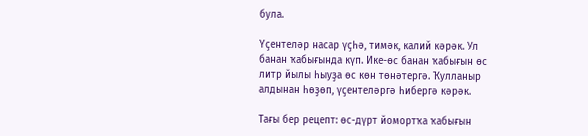була.

Үҫентеләр насар үҫһә, тимәк, калий кәрәк. Ул банан ҡабығында күп. Ике-өс банан ҡабығын өс литр йылы һыуҙа өс көн төнәтергә. Ҡулланыр алдынан һөҙөп, үҫентеләргә һибергә кәрәк.

Тағы бер рецепт: өс-дүрт йомортҡа ҡабығын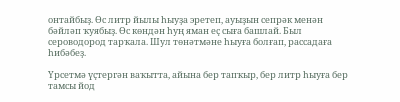онтайбыҙ. Өс литр йылы һыуҙа эретеп, ауыҙын сепрәк менән бәйләп ҡуябыҙ. Өс көндән һуң яман еҫ сыға башлай. Был сероводород тарҡала. Шул төнәтмәне һыуға болғап, рассадаға һибәбеҙ.

Үрсетмә үҫтергән ваҡытта, айына бер тапҡыр, бер литр һыуға бер тамсы йод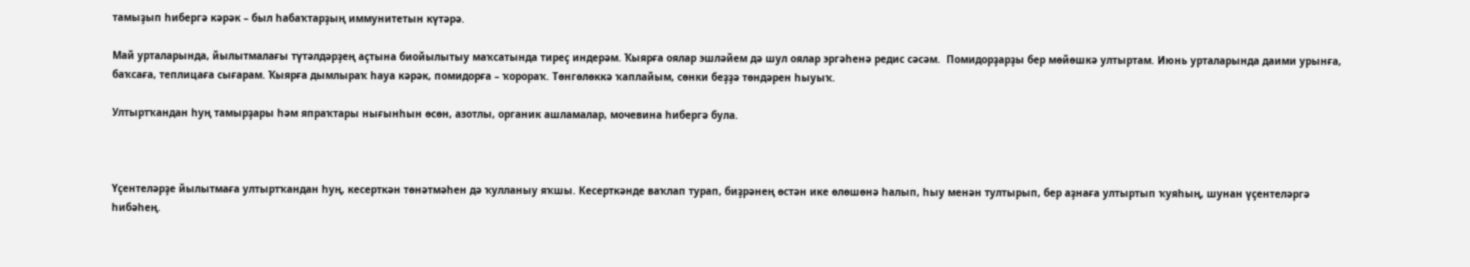тамыҙып һибергә кәрәк – был һабаҡтарҙың иммунитетын күтәрә.

Май урталарында, йылытмалағы түтәлдәрҙең аҫтына биойылытыу маҡсатында тиреҫ индерәм. Ҡыярға оялар эшләйем дә шул оялар эргәһенә редис сәсәм.  Помидорҙарҙы бер мөйөшкә ултыртам. Июнь урталарында даими урынға, баҡсаға, теплицаға сығарам. Ҡыярға дымлыраҡ һауа кәрәк, помидорға – ҡорораҡ. Төнгөлөккә ҡаплайым, сөнки беҙҙә төндәрен һыуыҡ.

Ултыртҡандан һуң тамырҙары һәм япраҡтары нығынһын өсөн, азотлы, органик ашламалар, мочевина һибергә була.



Үҫентеләрҙе йылытмаға ултыртҡандан һуң, кесерткән төнәтмәһен дә ҡулланыу яҡшы. Кесерткәнде ваҡлап турап, биҙрәнең өстән ике өлөшөнә һалып, һыу менән тултырып, бер аҙнаға ултыртып ҡуяһың, шунан үҫентеләргә һибәһең.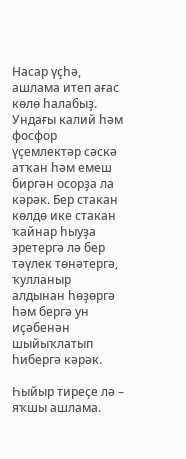Насар үҫһә, ашлама итеп ағас көлө һалабыҙ. Ундағы калий һәм фосфор үҫемлектәр сәскә атҡан һәм емеш биргән осорҙа ла кәрәк. Бер стакан көлдө ике стакан ҡайнар һыуҙа эретергә лә бер тәүлек төнәтергә, ҡулланыр алдынан һөҙөргә һәм бергә ун иҫәбенән шыйыҡлатып һибергә кәрәк.

Һыйыр тиреҫе лә – яҡшы ашлама.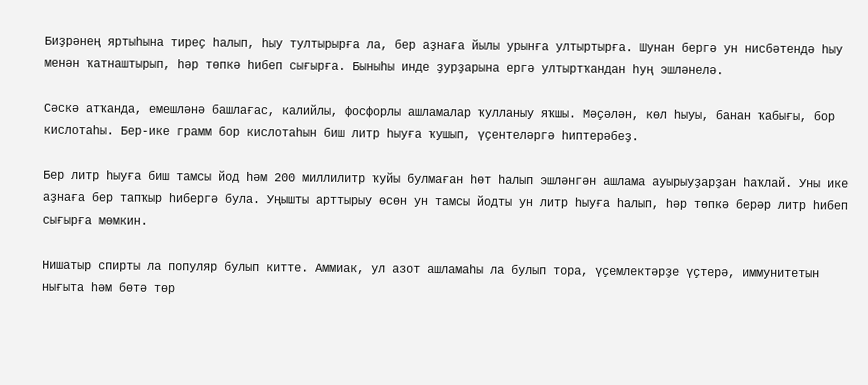Биҙрәнең яртыһына тиреҫ һалып, һыу тултырырға ла, бер аҙнаға йылы урынға ултыртырға. Шунан бергә ун нисбәтендә һыу менән ҡатнаштырып, һәр төпкә һибеп сығырға. Быныһы инде ҙурҙарына ергә ултыртҡандан һуң эшләнелә.

Сәскә атҡанда, емешләнә башлағас, калийлы, фосфорлы ашламалар ҡулланыу яҡшы. Мәҫәлән, көл һыуы, банан ҡабығы, бор кислотаһы. Бер-ике грамм бор кислотаһын биш литр һыуға ҡушып, үҫентеләргә һиптерәбеҙ.

Бер литр һыуға биш тамсы йод һәм 200 миллилитр ҡуйы булмаған һөт һалып эшләнгән ашлама ауырыуҙарҙан һаҡлай. Уны ике аҙнаға бер тапҡыр һибергә була. Уңышты арттырыу өсөн ун тамсы йодты ун литр һыуға һалып, һәр төпкә берәр литр һибеп сығырға мөмкин.

Нишатыр спирты ла популяр булып китте. Аммиак, ул азот ашламаһы ла булып тора, үҫемлектәрҙе үҫтерә, иммунитетын нығыта һәм бөтә төр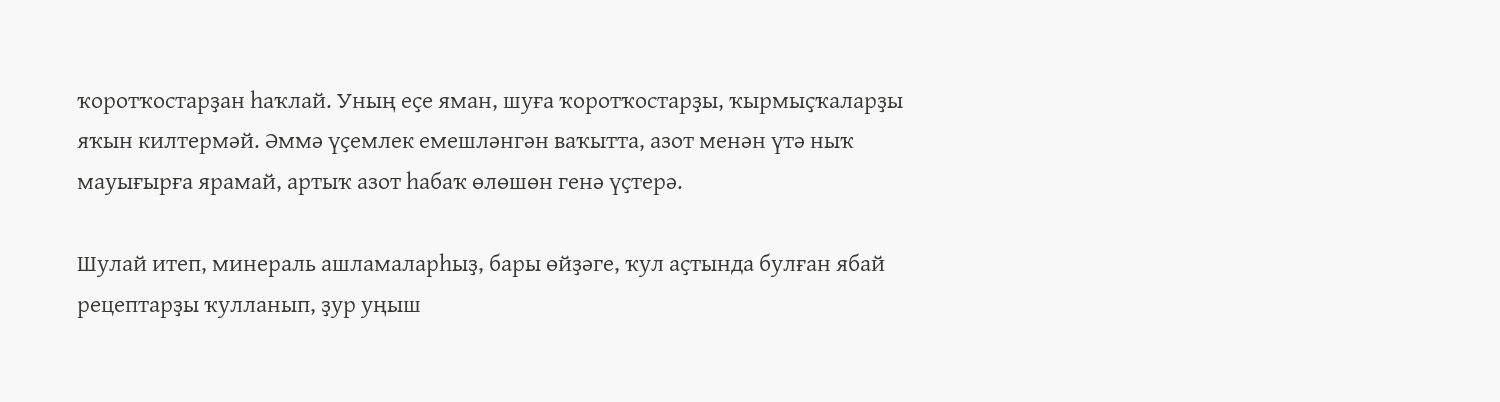ҡоротҡостарҙан һаҡлай. Уның еҫе яман, шуға ҡоротҡостарҙы, ҡырмыҫҡаларҙы яҡын килтермәй. Әммә үҫемлек емешләнгән ваҡытта, азот менән үтә ныҡ мауығырға ярамай, артыҡ азот һабаҡ өлөшөн генә үҫтерә.

Шулай итеп, минераль ашламаларһыҙ, бары өйҙәге, ҡул аҫтында булған ябай рецептарҙы ҡулланып, ҙур уңыш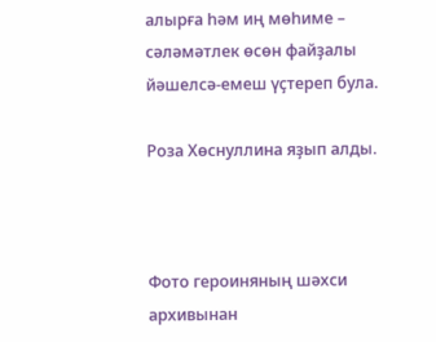алырға һәм иң мөһиме – сәләмәтлек өсөн файҙалы йәшелсә-емеш үҫтереп була.

Роза Хөснуллина яҙып алды.



Фото героиняның шәхси архивынан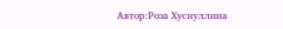Автор:Роза Хуснуллина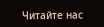Читайте нас